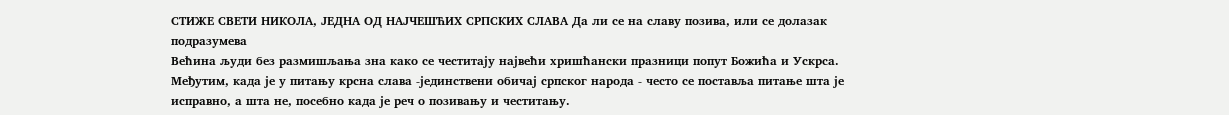СТИЖЕ СВЕТИ НИКОЛА, ЈЕДНА ОД НАЈЧEШЋИХ СРПСКИХ СЛАВА Да ли се на славу позива, или се долазак подразумева
Већина људи без размишљања зна како се честитају највећи хришћански празници попут Божића и Ускрса. Међутим, када је у питању крсна слава -јединствени обичај српског народа - често се поставља питање шта је исправно, а шта не, посебно када је реч о позивању и честитању.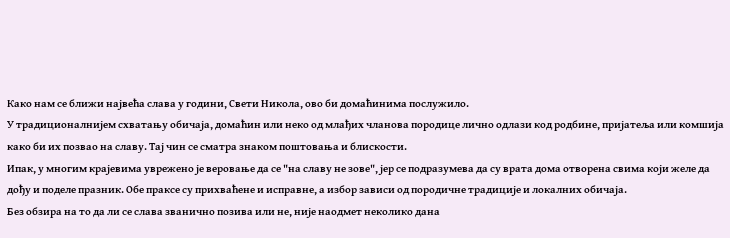Како нам се ближи највећа слава у години, Свети Никола, ово би домаћинима послужило.
У традиционалнијем схватању обичаја, домаћин или неко од млађих чланова породице лично одлази код родбине, пријатеља или комшија како би их позвао на славу. Тај чин се сматра знаком поштовања и блискости.
Ипак, у многим крајевима уврежено је веровање да се "на славу не зове", јер се подразумева да су врата дома отворена свима који желе да дођу и поделе празник. Обе праксе су прихваћене и исправне, а избор зависи од породичне традиције и локалних обичаја.
Без обзира на то да ли се слава званично позива или не, није наодмет неколико дана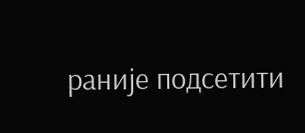раније подсетити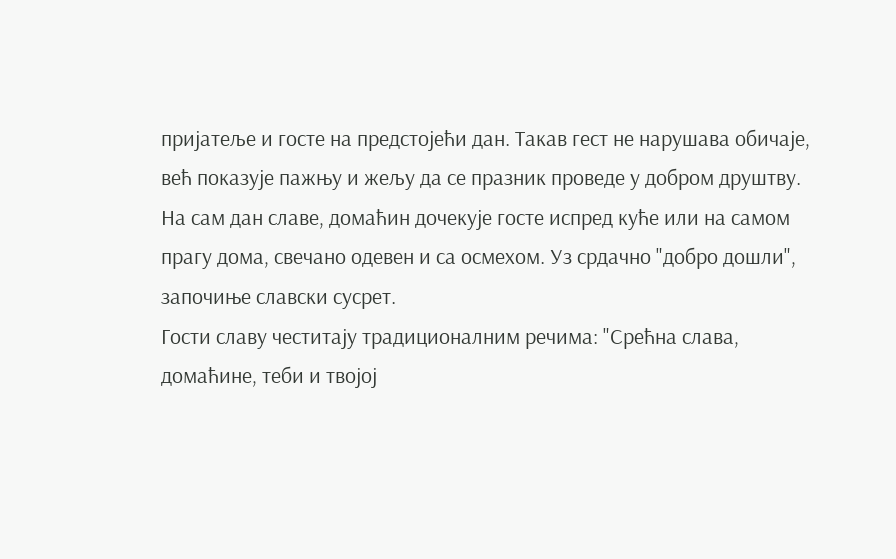пријатеље и госте на предстојећи дан. Такав гест не нарушава обичаје, већ показује пажњу и жељу да се празник проведе у добром друштву.
На сам дан славе, домаћин дочекује госте испред куће или на самом прагу дома, свечано одевен и са осмехом. Уз срдачно "добро дошли", започиње славски сусрет.
Гости славу честитају традиционалним речима: "Срећна слава, домаћине, теби и твојој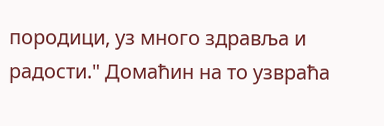породици, уз много здравља и радости." Домаћин на то узвраћа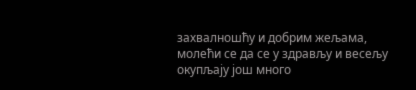захвалношћу и добрим жељама, молећи се да се у здрављу и весељу окупљају још много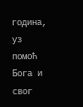година, уз помоћ Бога и свог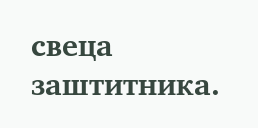свеца заштитника.